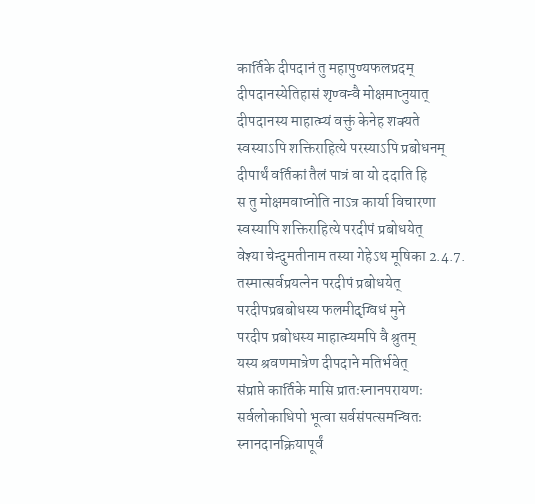कार्तिके दीपदानं तु महापुण्यफलप्रदम्
दीपदानस्येतिहासं शृण्वन्वै मोक्षमाप्नुयात्
दीपदानस्य माहात्म्यं वक्तुं केनेह शक्यते
स्वस्याऽपि शक्तिराहित्ये परस्याऽपि प्रबोधनम्
दीपार्थं वर्तिकां तैलं पात्रं वा यो ददाति हि
स तु मोक्षमवाप्नोति नाऽत्र कार्या विचारणा
स्वस्यापि शक्तिराहित्ये परदीपं प्रबोधयेत्
वेश्या चेन्दुमतीनाम तस्या गेहेऽथ मूषिका 2.4.7.
तस्मात्सर्वप्रयत्नेन परदीपं प्रबोधयेत्
परदीपप्रबबोधस्य फलमीदृग्विधं मुने
परदीप प्रबोधस्य माहात्म्यमपि वै श्रुतम्
यस्य श्रवणमात्रेण दीपदाने मतिर्भवेत्
संप्राप्ते कार्तिके मासि प्रातःस्नानपरायणः
सर्वलोकाधिपो भूत्वा सर्वसंपत्समन्वितः
स्नानदानक्रियापूर्वं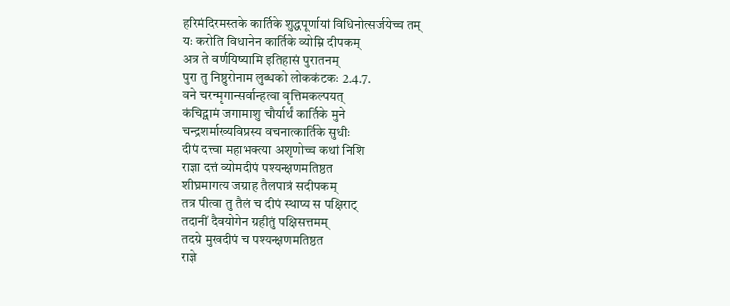हरिमंदिरमस्तके कार्तिके शुद्धपूर्णायां विधिनोत्सर्जयेच्च तम्
यः करोति विधानेन कार्तिके व्योम्नि दीपकम्
अत्र ते वर्णयिष्यामि इतिहासं पुरातनम्
पुरा तु निष्ठुरोनाम लुब्धको लोककंटकः 2.4.7.
वने चरन्मृगान्सर्वान्हत्वा वृत्तिमकल्पयत्
कंचिद्ग्रामं जगामाशु चौर्यार्थं कार्तिके मुने
चन्द्रशर्माख्यविप्रस्य वचनात्कार्तिके सुधीः
दीपं दत्त्वा महाभक्त्या अशृणोच्च कथां निशि
राज्ञा दत्तं व्योमदीपं पश्यन्क्षणमतिष्ठत
शीघ्रमागत्य जग्राह तैलपात्रं सदीपकम्
तत्र पीत्वा तु तैलं च दीपं स्थाप्य स पक्षिराट्
तदानीं दैवयोगेन ग्रहीतुं पक्षिसत्तमम्
तदग्रे मुखदीपं च पश्यन्क्षणमतिष्ठत
राज्ञे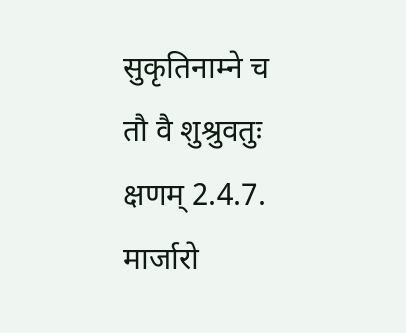सुकृतिनाम्ने च तौ वै शुश्रुवतुः क्षणम् 2.4.7.
मार्जारो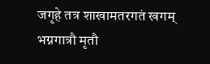जगृहे तत्र शाखामतरगतं खगम्
भग्नगात्रौ मृतौ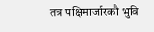तत्र पक्षिमार्जारकौ भुवि